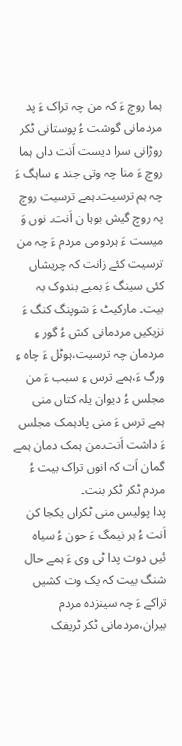ہما روچ ءَ کہ من چہ تراک ءَ پد مردمانی گوشت ءُ پوستانی ٹکر روڑانی سرا دیست اَنت داں ہما روچ ءَ منا چہ وتی جند ءِ ساہگ ءَ چہ ہم ترسیت۔ہمے ترسیت روچ پہ روچ گیش بوہا ن اَنت۔ نوں وَ میست ءَ ہردومی مردم ءَ چہ من ترسیت کئے زانت کہ چریشاں کئی سینگ ءَ بمبے بندوک بہ بیت۔ مارکیٹ ءَ شوپنگ کنگ ءَ نزیکیں مردمانی کش ءُ گور ءِ مردمان چہ ترسیت،ہوٹل ءَ چاہ ءِ ورگ ءَ،ہمے ترس ءِ سبب ءَ من مجلس ءُ دیوان یلہ کتاں منی ہمے ترس ءَ منی پادہمک مجلس ءَ داشت اَنت۔من ہمک دمان ہمے گمان اَت کہ انوں تراک بیت ءُ مردم ٹکر ٹکر بنت۔
پدا پولیس منی ٹکراں یکجا کن اَنت ءُ ہر نیمگ ءَ حون ءُ سیاہ ئیں دوت پدا ٹی وی ءَ ہمے حال شنگ بیت کہ یک وت کشیں تراکے ءَ چہ سینزدہ مردم بیران،مردمانی ٹکر ٹریفک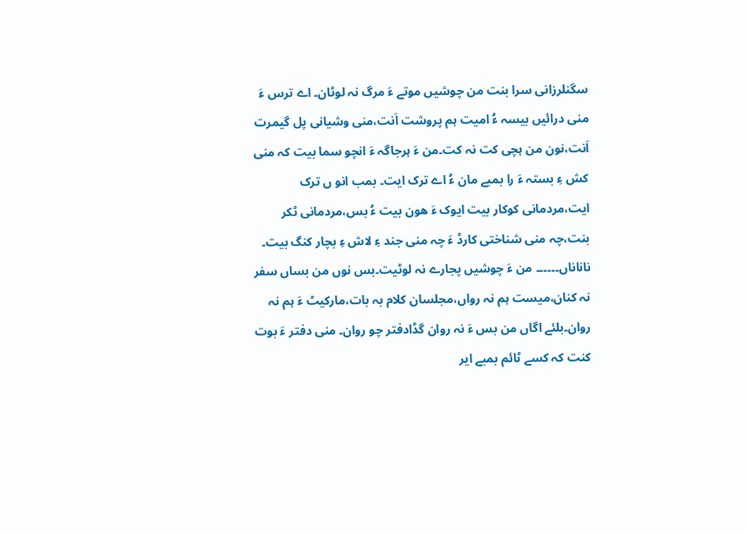سگنلرزانی سرا بنت من چوشیں موتے ءَ مرگ نہ لوٹان۔ اے ترس ءَ منی درائیں بیسہ ءُ امیت ہم پروشت اَنت،منی وشیانی پل گیمرت اَنت،نون من ہچی کت نہ کت۔من ءَ ہرجاگہ ءَ انچو سما بیت کہ منی کش ءِ بستہ ءَ را بمبے مان ءُ اے ترک ایت۔ بمب انو ں ترک ایت،مردمانی کوکار بیت ایوک ءَ ھون بیت ءُ بس،مردمانی ٹکر بنت،چہ منی شناختی کارڈ ءَ چہ منی جند ءِ لاش ءِ بچار کنگ بیت۔
ناناناں۔۔۔۔۔۔ من ءَ چوشیں پجارے نہ لوٹیت۔بس نوں من بساں سفر نہ کنان،میست ہم نہ رواں،مجلسان کلام بہ بات،مارکیٹ ءَ ہم نہ روان۔بلئے اگاں من بس ءَ نہ روان گڈادفتر چو روان۔ منی دفتر ءَ بوت کنت کہ کسے ٹائم بمبے ایر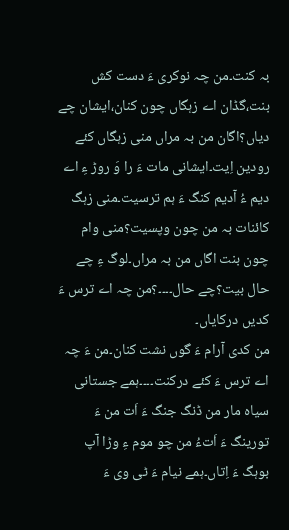بہ کنت۔من چہ نوکری ءَ دست کش بنت،گڈان اے زہگاں چون کنان،ایشان چے دیاں؟اگان من بہ مراں منی زہگاں کئے رودین اِیت۔ایشانی مات ءَ را وَ روڑ ءِ اے دیم ءُ آدیم کنگ ءَ ہم ترسیت۔منی زہگ کائنات بہ من چون وپسیت؟منی وام چون بنت اگاں من بہ مراں۔لوگ ءِ چے حال بیت؟چے حال۔۔۔۔؟من چہ اے ترس ءَ کدیں درکایاں۔
من کدی آرام ءَ گوں نشت کنان۔من ءَ چہ اے ترس ءَ کئے درکنت۔۔۔۔ہمے جستانی سیاہ مار من ڈنگ جنگ ءَ اَت من ءَ تورینگ ءَ اَتءُ من چو موم ءِ وڑا آپ بوہگ ءَ اِتاں۔ہمے نیام ءَ ٹی وی ءَ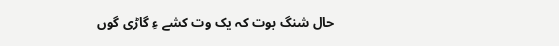حال شنگ بوت کہ یک وت کشے ءِ گاڑی گوں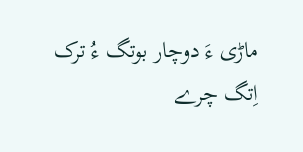ماڑی ءَ دوچار بوتگ ءُ ترک اِتگ چرے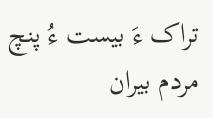تراک ءَ بیست ءُ پنچ مردم بیران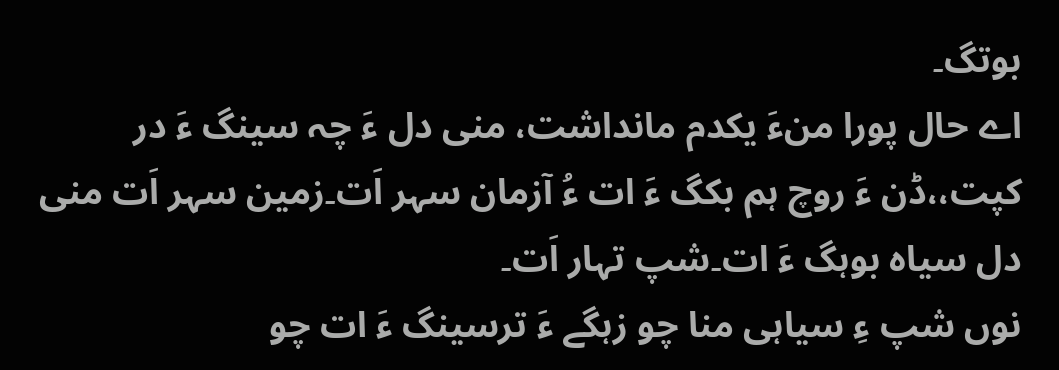بوتگ۔
اے حال پورا منءَ یکدم مانداشت، منی دل ءَ چہ سینگ ءَ در کپت،،ڈن ءَ روچ ہم بکگ ءَ ات ءُ آزمان سہر اَت۔زمین سہر اَت منی دل سیاہ بوہگ ءَ ات۔شپ تہار اَت۔
نوں شپ ءِ سیاہی منا چو زہگے ءَ ترسینگ ءَ ات چو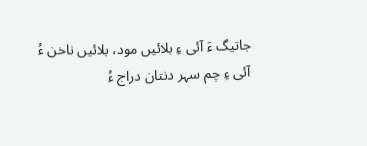جاتیگ ءَ آئی ءِ بلائیں مود، بلائیں ناخن ءُ آئی ءِ چم سہر دنتان دراج ءُ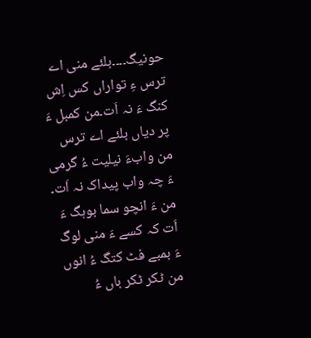حونیگ۔۔۔۔بلئے منی اے ترس ءِ تواراں کس اِش کنگ ءَ نہ اَت۔من کمبل ءَ پر دیاں بلئے اے ترس من وابءَ نیلیت ءُ گرمی ءَ چہ واب پیداک نہ اَت۔ من ءَ انچو سما بوہگ ءَ اَت کہ کسے ءَ منی لوگ ءَ بمبے فٹ کتگ ءُ انوں من ٹکر ٹکر باں ءُ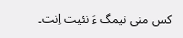کس منی نیمگ ءَ نئیت اِنت۔